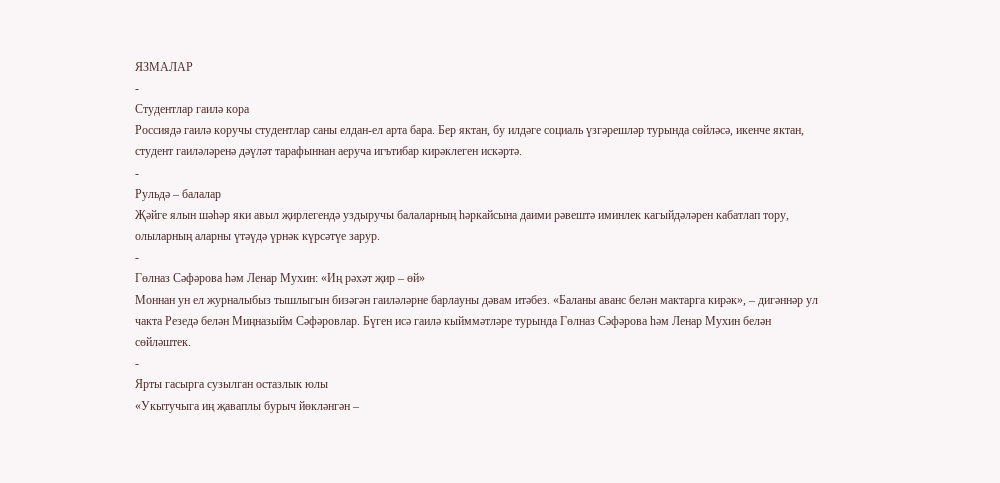ЯЗМАЛАР
-
Студентлар гаилә кора
Россиядә гаилә коручы студентлар саны елдан-ел арта бара. Бер яктан, бу илдәге социаль үзгәрешләр турында сөйләсә, икенче яктан, студент гаиләләренә дәүләт тарафыннан аеруча игътибар кирәклеген искәртә.
-
Рульдә – балалар
Җәйге ялын шәһәр яки авыл җирлегендә уздыручы балаларның һәркайсына даими рәвештә иминлек кагыйдәләрен кабатлап тору, олыларның аларны үтәүдә үрнәк күрсәтүе зарур.
-
Гөлназ Сәфәрова һәм Ленар Мухин: «Иң рәхәт җир – өй»
Моннан ун ел журналыбыз тышлыгын бизәгән гаиләләрне барлауны дәвам итәбез. «Баланы аванс белән мактарга кирәк», – дигәннәр ул чакта Резедә белән Миңназыйм Сәфәровлар. Бүген исә гаилә кыйммәтләре турында Гөлназ Сәфәрова һәм Ленар Мухин белән сөйләштек.
-
Ярты гасырга сузылган остазлык юлы
«Укытучыга иң җаваплы бурыч йөкләнгән –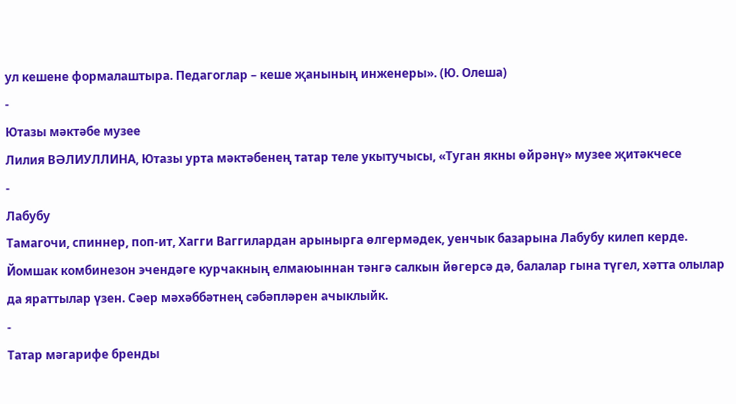ул кешене формалаштыра. Педагоглар – кеше җанының инженеры». (Ю. Олеша)
-
Ютазы мәктәбе музее
Лилия ВӘЛИУЛЛИНА, Ютазы урта мәктәбенең татар теле укытучысы, «Туган якны өйрәнү» музее җитәкчесе
-
Лабубу
Тамагочи, спиннер, поп-ит, Хагги Ваггилардан арынырга өлгермәдек, уенчык базарына Лабубу килеп керде. Йомшак комбинезон эчендәге курчакның елмаюыннан тәнгә салкын йөгерсә дә, балалар гына түгел, хәтта олылар да яраттылар үзен. Сәер мәхәббәтнең сәбәпләрен ачыклыйк.
-
Татар мәгарифе бренды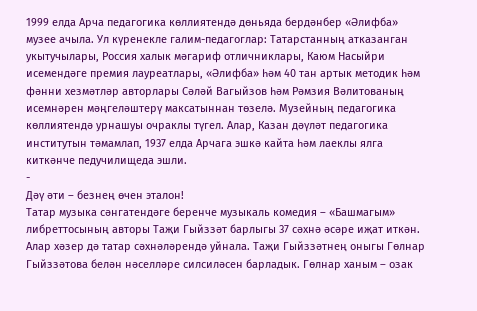1999 елда Арча педагогика көллиятендә дөньяда бердәнбер «Әлифба» музее ачыла. Ул күренекле галим-педагоглар: Татарстанның атказанган укытучылары, Россия халык мәгариф отличниклары, Каюм Насыйри исемендәге премия лауреатлары, «Әлифба» һәм 40 тан артык методик һәм фәнни хезмәтләр авторлары Сәләй Вагыйзов һәм Рәмзия Вәлитованың исемнәрен мәңгеләштерү максатыннан төзелә. Музейның педагогика көллиятендә урнашуы очраклы түгел. Алар, Казан дәүләт педагогика институтын тәмамлап, 1937 елда Арчага эшкә кайта һәм лаеклы ялга киткәнче педучилищеда эшли.
-
Дәү әти – безнең өчен эталон!
Татар музыка сәнгатендәге беренче музыкаль комедия – «Башмагым» либреттосының авторы Таҗи Гыйззәт барлыгы 37 сәхнә әсәре иҗат иткән. Алар хәзер дә татар сәхнәләрендә уйнала. Таҗи Гыйззәтнең оныгы Гөлнар Гыйззәтова белән нәселләре силсиләсен барладык. Гөлнар ханым – озак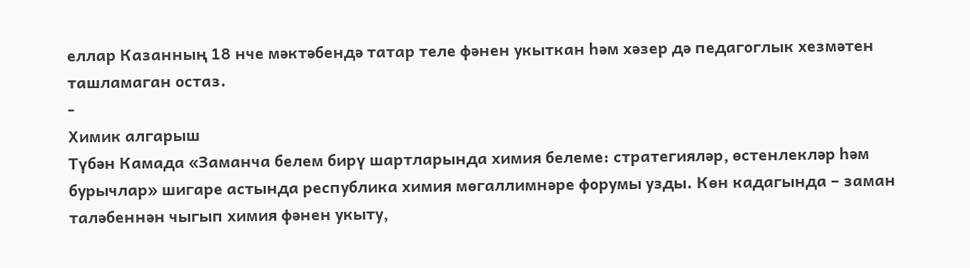еллар Казанның 18 нче мәктәбендә татар теле фәнен укыткан һәм хәзер дә педагоглык хезмәтен ташламаган остаз.
-
Химик алгарыш
Түбән Камада «Заманча белем бирү шартларында химия белеме: стратегияләр, өстенлекләр һәм бурычлар» шигаре астында республика химия мөгаллимнәре форумы узды. Көн кадагында – заман таләбеннән чыгып химия фәнен укыту,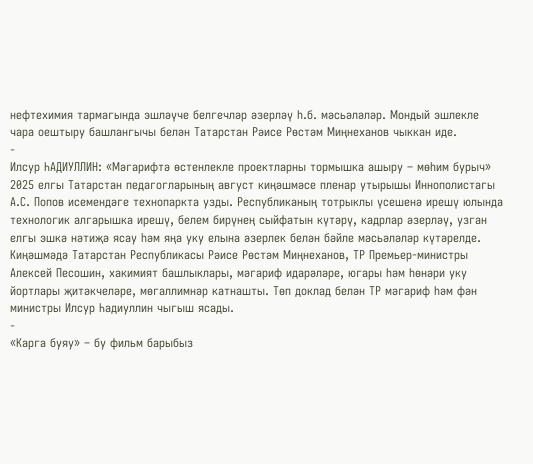нефтехимия тармагында эшләүче белгечләр әзерләү һ.б. мәсьәләләр. Мондый эшлекле чара оештыру башлангычы белән Татарстан Рәисе Рөстәм Миңнеханов чыккан иде.
-
Илсур ҺАДИУЛЛИН: «Мәгарифтә өстенлекле проектларны тормышка ашыру – мөһим бурыч»
2025 елгы Татарстан педагогларының август киңәшмәсе пленар утырышы Иннополистагы А.С. Попов исемендәге технопаркта узды. Республиканың тотрыклы үсешенә ирешү юлында технологик алгарышка ирешү, белем бирүнең сыйфатын күтәрү, кадрлар әзерләү, узган елгы эшкә нәтиҗә ясау һәм яңа уку елына әзерлек белән бәйле мәсьәләләр күтәрелде. Киңәшмәдә Татарстан Республикасы Рәисе Рөстәм Миңнеханов, ТР Премьер-министры Алексей Песошин, хакимият башлыклары, мәгариф идарәләре, югары һәм һөнәри уку йортлары җитәкчеләре, мөгаллимнәр катнашты. Төп доклад белән ТР мәгариф һәм фән министры Илсур Һадиуллин чыгыш ясады.
-
«Карга буяу» – бу фильм барыбыз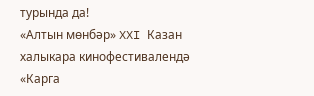турында да!
«Алтын мөнбәр» XXI Казан халыкара кинофестивалендә «Карга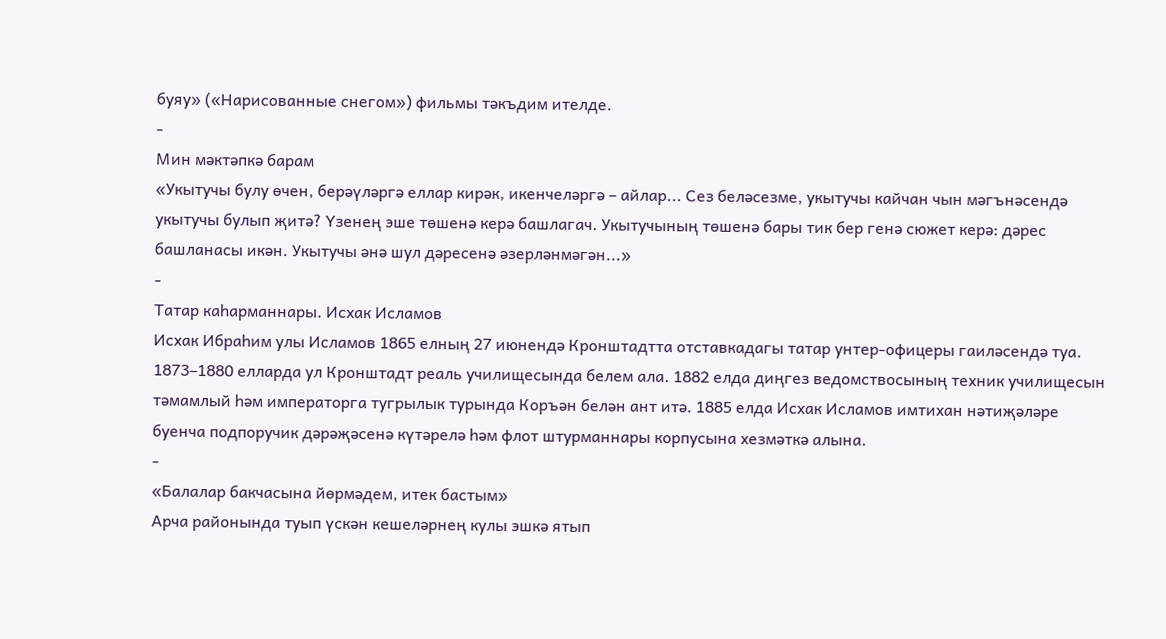буяу» («Нарисованные снегом») фильмы тәкъдим ителде.
-
Мин мәктәпкә барам
«Укытучы булу өчен, берәүләргә еллар кирәк, икенчеләргә – айлар... Сез беләсезме, укытучы кайчан чын мәгънәсендә укытучы булып җитә? Үзенең эше төшенә керә башлагач. Укытучының төшенә бары тик бер генә сюжет керә: дәрес башланасы икән. Укытучы әнә шул дәресенә әзерләнмәгән...»
-
Татар каһарманнары. Исхак Исламов
Исхак Ибраһим улы Исламов 1865 елның 27 июнендә Кронштадтта отставкадагы татар унтер-офицеры гаиләсендә туа. 1873–1880 елларда ул Кронштадт реаль училищесында белем ала. 1882 елда диңгез ведомствосының техник училищесын тәмамлый һәм императорга тугрылык турында Коръән белән ант итә. 1885 елда Исхак Исламов имтихан нәтиҗәләре буенча подпоручик дәрәҗәсенә күтәрелә һәм флот штурманнары корпусына хезмәткә алына.
-
«Балалар бакчасына йөрмәдем, итек бастым»
Арча районында туып үскән кешеләрнең кулы эшкә ятып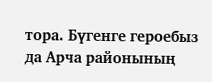тора. Бүгенге героебыз да Арча районының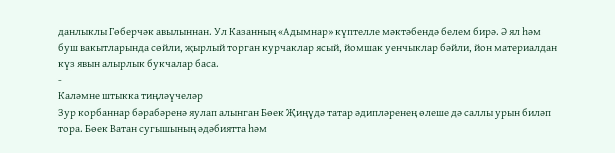данлыклы Гөберчәк авылыннан. Ул Казанның «Адымнар» күптелле мәктәбендә белем бирә. Ә ял һәм буш вакытларында сөйли, җырлый торган курчаклар ясый, йомшак уенчыклар бәйли, йон материалдан күз явын алырлык букчалар баса.
-
Каләмне штыкка тиңләүчеләр
Зур корбаннар бәрабәренә яулап алынган Бөек Җиңүдә татар әдипләренең өлеше дә саллы урын биләп тора. Бөек Ватан сугышының әдәбиятта һәм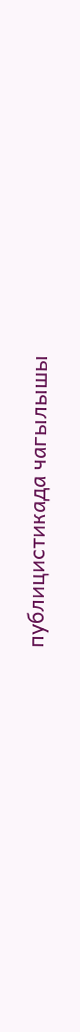публицистикада чагылышы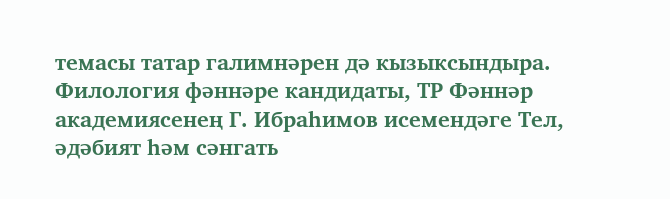темасы татар галимнәрен дә кызыксындыра. Филология фәннәре кандидаты, ТР Фәннәр академиясенең Г. Ибраһимов исемендәге Тел, әдәбият һәм сәнгать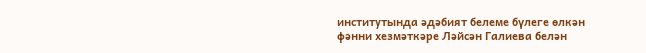институтында әдәбият белеме бүлеге өлкән фәнни хезмәткәре Ләйсән Галиева белән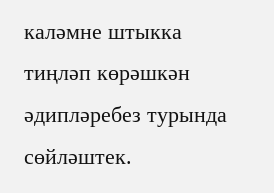каләмне штыкка тиңләп көрәшкән әдипләребез турында сөйләштек.